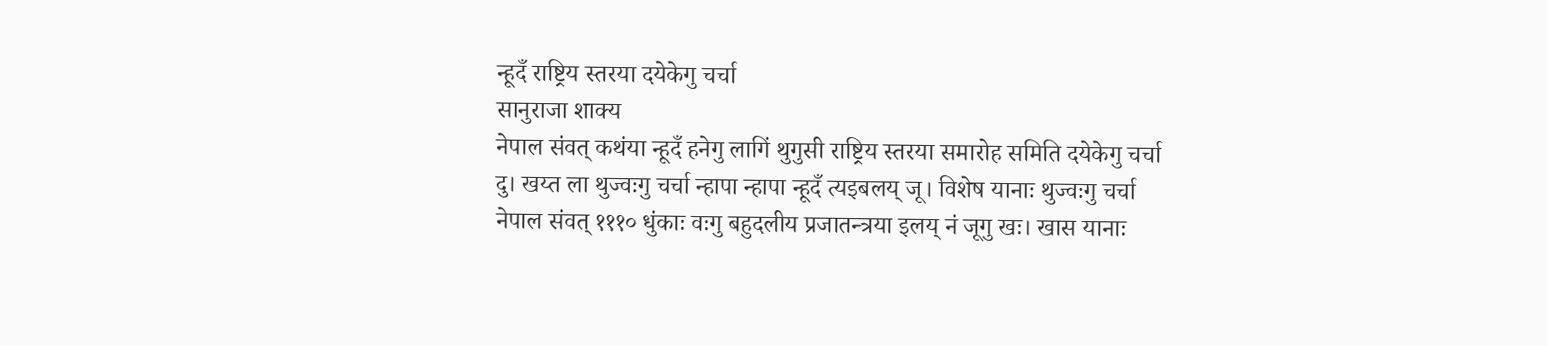न्हूदँ राष्ट्रिय स्तरया दयेकेगु चर्चा
सानुराजा शाक्य
नेपाल संवत् कथंया न्हूदँ हनेगु लागिं थुगुसी राष्ट्रिय स्तरया समारोह समिति दयेकेगु चर्चा दु। खय्त ला थुज्वःगु चर्चा न्हापा न्हापा न्हूदँ त्यइबलय् जू। विशेष यानाः थुज्वःगु चर्चा नेपाल संवत् १११० धुंकाः वःगु बहुदलीय प्रजातन्त्रया इलय् नं जूगु खः। खास यानाः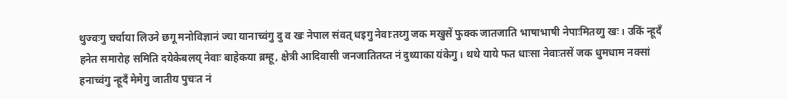थुज्वःगु चर्चाया लिउने छगू मनोविज्ञानं ज्या यानाच्वंगु दु व खः नेपाल संवत् धइगु नेवाःतय्गु जक मखुसें फुक्क जातजाति भाषाभाषी नेपाःमितय्गु खः। उकिं न्हूदँ हनेत समारोह समिति दयेकेबलय् नेवाः बाहेकया ब्रम्हू, क्षेत्री आदिवासी जनजातितय्त नं दुथ्याका यंकेगु। थथे याये फत धाःसा नेवाःतसें जक धुमधाम नक्सां हनाच्वंगु न्हूदँ मेमेगु जातीय पुचःत नं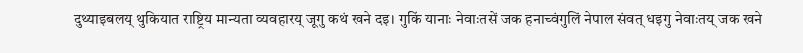दुथ्याइबलय् थुकियात राष्ट्रिय मान्यता व्यवहारय् जूगु कथं खने दइ। गुकिं यानाः नेवाःतसें जक हनाच्वंगुलिं नेपाल संवत् धइगु नेवाःतय् जक खने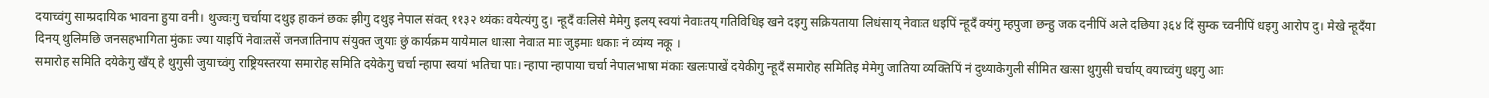दयाच्वंगु साम्प्रदायिक भावना हुया वनी। थुज्वःगु चर्चाया दथुइ हाकनं छकः झीगु दथुइ नेपाल संवत् ११३२ थ्यंकः वयेत्यंगु दु। न्हूदँ वःलिसे मेमेगु इलय् स्वयां नेवाःतय् गतिविधिइ खने दइगु सक्रियताया लिधंसाय् नेवाःत धइपिं न्हूदँ क्यंगु म्हपुजा छन्हु जक दनीपिं अले दछिया ३६४ दिं सुम्क च्वनीपिं धइगु आरोप दु। मेखे न्हूदँया दिनय् थुलिमछि जनसहभागिता मुंकाः ज्या याइपिं नेवाःतसें जनजातिनाप संयुक्त जुयाः छुं कार्यक्रम यायेमाल धाःसा नेवाःत माः जुइमाः धकाः नं व्यंग्य नकू ।
समारोह समिति दयेकेगु खँय् हे थुगुसी जुयाच्वंगु राष्ट्रियस्तरया समारोह समिति दयेकेगु चर्चा न्हापा स्वयां भतिचा पाः। न्हापा न्हापाया चर्चा नेपालभाषा मंकाः खलःपाखें दयेकीगु न्हूदँ समारोह समितिइ मेमेगु जातिया व्यक्तिपिं नं दुथ्याकेगुली सीमित खःसा थुगुसी चर्चाय् वयाच्वंगु धइगु आः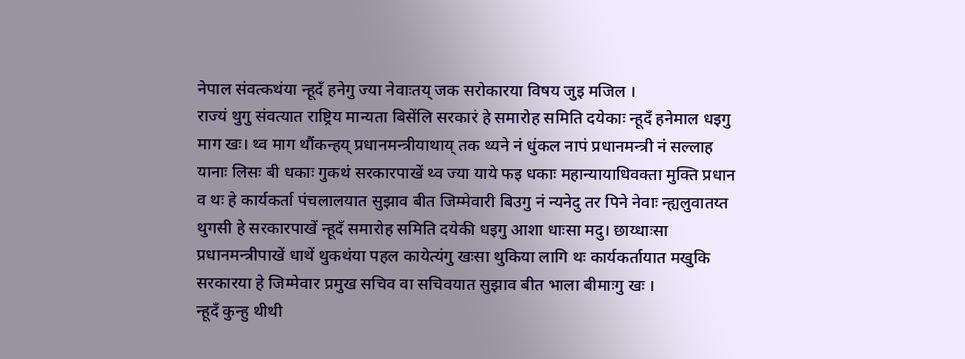नेपाल संवत्कथंया न्हूदँ हनेगु ज्या नेवाःतय् जक सरोकारया विषय जुइ मजिल ।
राज्यं थुगु संवत्यात राष्ट्रिय मान्यता बिसेंलि सरकारं हे समारोह समिति दयेकाः न्हूदँ हनेमाल धइगु माग खः। थ्व माग थौंकन्हय् प्रधानमन्त्रीयाथाय् तक थ्यने नं धुंकल नापं प्रधानमन्त्री नं सल्लाह यानाः लिसः बी धकाः गुकथं सरकारपाखें थ्व ज्या याये फइ धकाः महान्यायाधिवक्ता मुक्ति प्रधान व थः हे कार्यकर्ता पंचलालयात सुझाव बीत जिम्मेवारी बिउगु नं न्यनेदु तर पिने नेवाः न्ह्यलुवातय्त थुगसी हे सरकारपाखें न्हूदँ समारोह समिति दयेकी धइगु आशा धाःसा मदु। छाय्धाःसा प्रधानमन्त्रीपाखें धाथें थुकथंया पहल कायेत्यंगु खःसा थुकिया लागि थः कार्यकर्तायात मखुकि सरकारया हे जिम्मेवार प्रमुख सचिव वा सचिवयात सुझाव बीत भाला बीमाःगु खः ।
न्हूदँ कुन्हु थीथी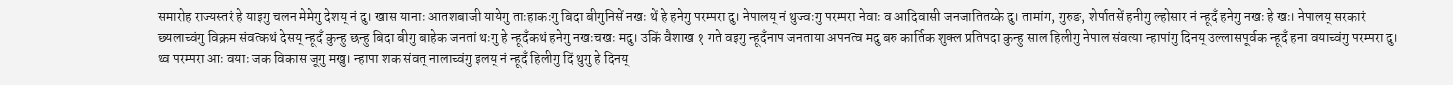समारोह राज्यस्तरं हे याइगु चलन मेमेगु देशय् नं दु। खास यानाः आतशबाजी यायेगु ताःहाकःगु बिदा बीगुनिसें नखः थें हे हनेगु परम्परा दु। नेपालय् नं थुज्वःगु परम्परा नेवाः व आदिवासी जनजातितय्के दु। तामांग, गुरुङ, शेर्पातसें हनीगु ल्होसार नं न्हूदँ हनेगु नखः हे खः। नेपालय् सरकारं छ्यलाच्वंगु विक्रम संवत्कथं देसय् न्हूदँ कुन्हु छन्हु बिदा बीगु बाहेक जनतां थःगु हे न्हूदँकथं हनेगु नखःचखः मदु। उकिं वैशाख १ गते वइगु न्हूदँनाप जनताया अपनत्व मदु बरु कार्तिक शुक्ल प्रतिपदा कुन्हु साल हिलीगु नेपाल संवत्या न्हापांगु दिनय् उल्लासपूर्वक न्हूदँ हना वयाच्वंगु परम्परा दु। थ्व परम्परा आः वयाः जक विकास जूगु मखु। न्हापा शक संवत् नालाच्वंगु इलय् नं न्हूदँ हिलीगु दिं थुगु हे दिनय्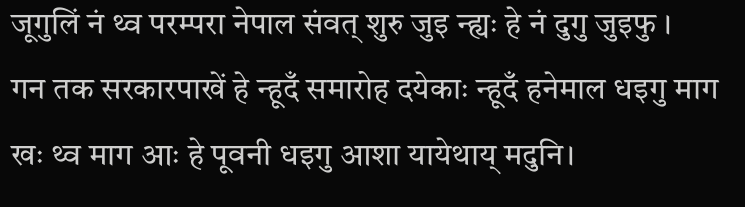जूगुलिं नं थ्व परम्परा नेपाल संवत् शुरु जुइ न्ह्यः हे नं दुगु जुइफु ।
गन तक सरकारपाखें हे न्हूदँ समारोह दयेकाः न्हूदँ हनेमाल धइगु माग खः थ्व माग आः हे पूवनी धइगु आशा यायेथाय् मदुनि।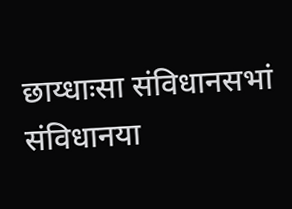छाय्धाःसा संविधानसभां संविधानया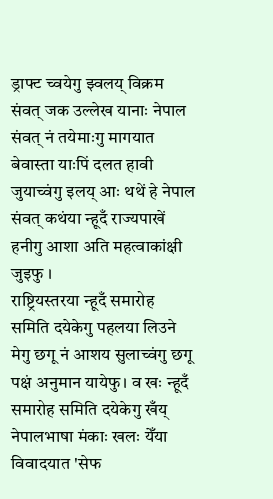ड्राफ्ट च्वयेगु झ्वलय् विक्रम संवत् जक उल्लेख यानाः नेपाल संवत् नं तयेमाःगु मागयात बेवास्ता याःपिं दलत हावी जुयाच्वंगु इलय् आः थथें हे नेपाल संवत् कथंया न्हूदँ राज्यपाखें हनीगु आशा अति महत्वाकांक्षी जुइफु ।
राष्ट्रियस्तरया न्हूदँ समारोह समिति दयेकेगु पहलया लिउने मेगु छगू नं आशय सुलाच्वंगु छगू पक्षं अनुमान यायेफु। व खः न्हूदँ समारोह समिति दयेकेगु खँय् नेपालभाषा मंकाः खलः येँया विवादयात 'सेफ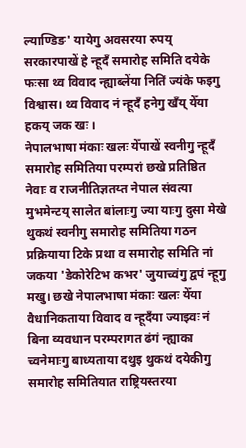ल्याण्डिङ' यायेगु अवसरया रुपय् सरकारपाखें हे न्हूदँ समारोह समिति दयेके फःसा थ्व विवाद न्ह्याब्लेंया नितिं ज्यंके फइगु विश्वास। थ्व विवाद नं न्हूदँ हनेगु खँय् येँया हकय् जक खः ।
नेपालभाषा मंकाः खलः येँपाखें स्वनीगु न्हूदँ समारोह समितिया परम्परां छखे प्रतिष्ठित नेवाः व राजनीतिज्ञतय्त नेपाल संवत्या मुभमेन्टय् सालेत बांलाःगु ज्या याःगु दुसा मेखे थुकथं स्वनीगु समारोह समितिया गठन प्रक्रियाया टिके प्रथा व समारोह समिति नां जकया 'डेकोरेटिभ कभर' जुयाच्वंगु द्वपं न्हूगु मखु। छखे नेपालभाषा मंकाः खलः येँया वैधानिकताया विवाद व न्हूदँया ज्याझ्वः नं बिना व्यवधान परम्परागत ढंगं न्ह्याका च्वनेमाःगु बाध्यताया दथुइ थुकथं दयेकीगु समारोह समितियात राष्ट्रियस्तरया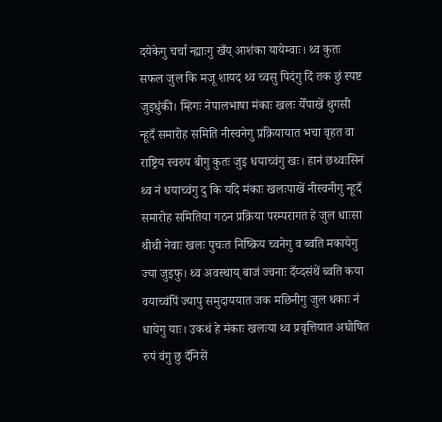दयेकेगु चर्चा न्ह्याःगु खँय् आशंका यायेम्वाः। थ्व कुतः सफल जुल कि मजू शायद थ्व च्वसु पिदंगु दिं तक छुं स्पष्ट जुइधुंकी। म्हिगः नेपालभाषा मंकाः खलः येँपाखें थुगसी न्हूदँ समारोह समिति नीस्वनेगु प्रक्रियायात भचा वृहत वा राष्ट्रिय स्वरुप बीगु कुतः जुइ धयाच्वंगु खः। हानं छथ्वःसिनं थ्व नं धयाच्वंगु दु कि यदि मंकाः खलःपाखें नीस्वनीगु न्हूदँ समारोह समितिया गठन प्रक्रिया परम्परागत हे जुल धाःसा थीथी नेवाः खलः पुचःत निष्क्रिय च्वनेगु व ब्वति मकायेगु ज्या जुइफु। थ्व अवस्थाय् बाजं ज्वनाः दँय्दसंथें ब्वति कया वयाच्वंपिं ज्यापु समुदाययात जक मछिनीगु जुल धकाः नं धायेगु याः। उकथं हे मंकाः खलःया थ्व प्रवृत्तियात अघोषित रुपं वंगु छु दँनिसें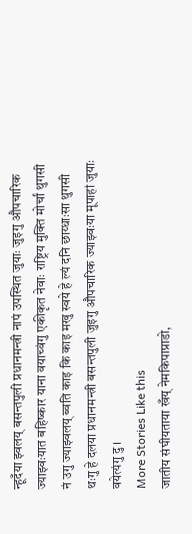न्हूदँया झ्वलय् बसन्तपुली प्रधानमन्त्री नापं उपस्थित जुयाः जुइगु औपचारिक ज्याझ्वःयात बहिष्कार याना वयाच्वंगु एकीकृत नेवाः राष्ट्रिय मुक्ति मोर्चां थुगसी नं उगु ज्याझ्वलय् ब्वति काइ कि काइ मखु स्वये हे ल्यं दनि छाय्धाःसा थुगसी थःगु हे दलया प्रधानमन्त्री बसन्तपुली जुइगु औपचारिक ज्याझ्वःया मूपाहां जुयाः वयेत्यंगु दु ।
More Stories Like this
जातीय संघीयताया खँय् नेमकिपाप्राडो,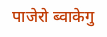पाजेरो ब्वाकेगु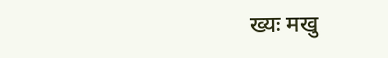ख्यः मखु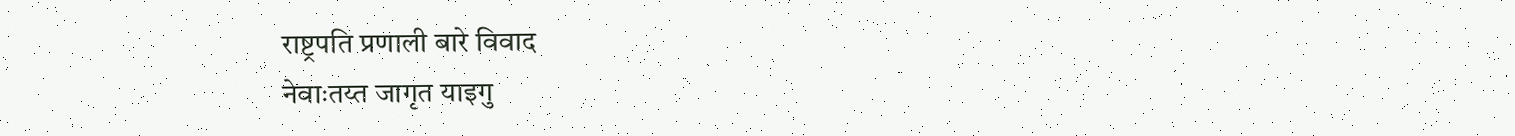राष्ट्रपति प्रणाली बारे विवाद
नेवाःतय्त जागृत याइगु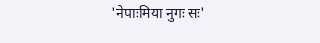'नेपाःमिया नुगः सः'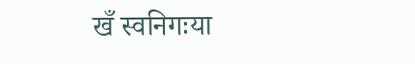खँ स्वनिगःया